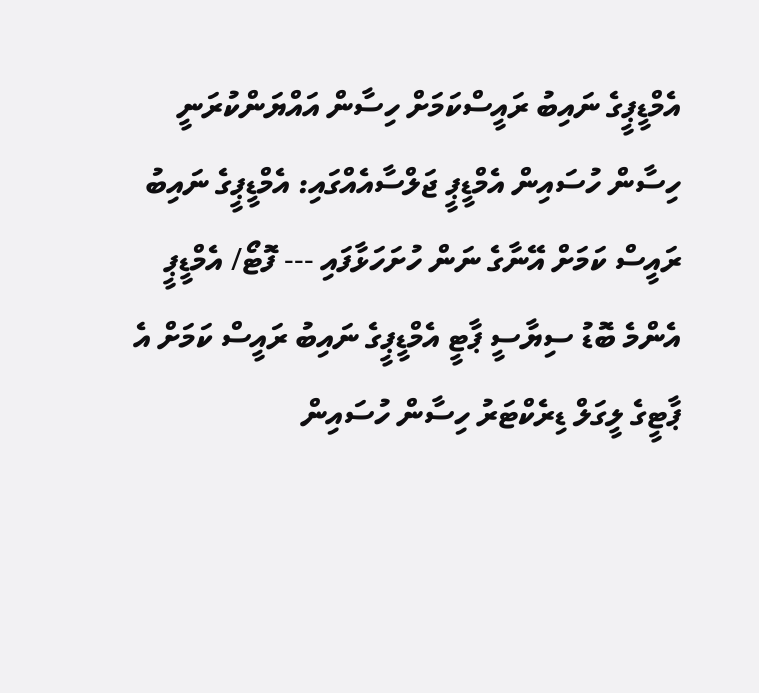އެމްޑީޕީގެ ނައިބު ރައީސްކަމަށް ހިސާން އައްޔަންކުރަނީ
ހިސާން ހުސައިން އެމްޑީޕީ ޖަލްސާއެއްގައި: އެމްޑީޕީގެ ނައިބު ރައީސް ކަމަށް އޭނާގެ ނަން ހުށަހަޅާފައި --- ފޮޓޯ/ އެމްޑީޕީ
އެންމެ ބޮޑު ސިޔާސީ ޕާޓީ އެމްޑީޕީގެ ނައިބު ރައީސް ކަމަށް އެ ޕާޓީގެ ލީގަލް ޑިރެކްޓަރު ހިސާން ހުސައިން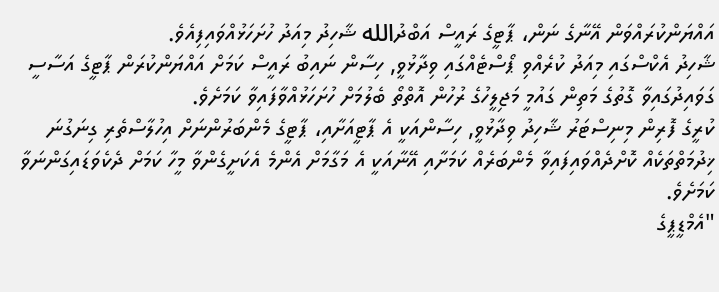އައްޔަންކުރައްވަން އޭނާގެ ނަން، ޕާޓީގެ ރައީސް އަބްދުالله ޝާހިދު މިއަދު ހުށަހަޅުއްވައިފިއެވެ.
ޝާހިދު އެކްސްގައި މިއަދު ކުރެއްވި ޕޯސްޓެއްގައި ވިދާޅުވީ, ހިސާން ނައިބު ރައީސް ކަމަށް އައްޔަންކުރަން ޕާޓީގެ އަސާސީ ގަވައިދުގައިވާ ގޮތުގެ މަތިން ގައުމީ މަޖިލީހުގެ ރުހުން އޮތްތޯ ބެލުމަށް ހުށަހަޅުއްވާފައިވާ ކަމަށެވެ.
ކުރީގެ ފޮރިން މިނިސްޓަރު ޝާހިދު ވިދާޅުވީ, ހިސާންއަކީ އެ ޕާޓީއަށާއި، ޕާޓީގެ މެންބަރުންނަށް އިހުލާސްތެރި ގިނަގުނަ ޚިދުމަތްތަކެއް ކޮށްދެއްވައިފައިވާ މެންބަރެއް ކަމަށާއި އޭނާއަކީ އެ މަގާމަށް އެންމެ އެކަށީގެންވާ މީހާ ކަމަށް ދެކެވަޑައިގަންނަވާ ކަމަށެވެ.
"އެމްޑީޕީގެ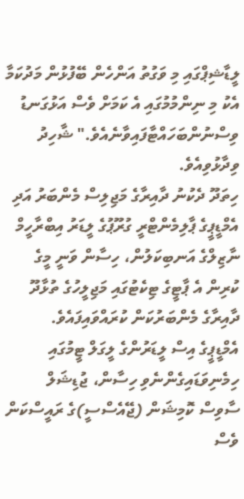ލީޑާޝިޕްގައި މި ވަގުތު އަންހެން ބޭފުޅުން މަދުކަމާ އެކު މި ނިންމުމުގައި އެ ކަމަށް ވެސް އަޅުގަނޑު ވިސްނުންބަހައްޓާފައިވާނެއެވެ." ޝާހިދު ވިދާޅުވިއެވެ.
ހިތަދޫ ދެކުނު ދާއިރާގެ މަޖިލިސް މެންބަރު އަދި އެމްޑީޕީގެ ޕާލިމެންޓްރީ ގުރޫޕުގެ ލީޑަރު އިބްރާހީމް ނާޒިލްގެ އަނބިކަލުން، ހިސާން ވަނީ މީގެ ކުރިން އެ ޕާޓީގެ ޓިކެޓުގައި މަޖިލީހުގެ ތުޅާދޫ ދާއިރާގެ މެންބަރުކަން ކުރައްވައިފައެވެ.
އެމްޑީޕީގެ އިސް ލީޑަރުންގެ ލީގަލް ޓީމުގައި ހިމެނިވަޑައިގެންނެވި ހިސާން، ޖުޑިޝަލް ސާވިސް ކޮމިޝަން (ޖޭއެސްސީ)ގެ ރައީސްކަން ވެސް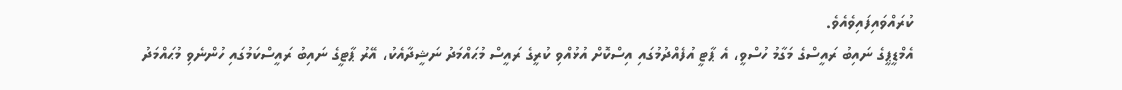ކުރައްވައިފައިވެއެވެ.
އެމްޑީޕީގެ ނައިބު ރައީސްގެ މަގާމު ހުސްވީ، އެ ޕާޓީ އުފެއްދުމުގައި އިސްކޮށް އުޅުއްވި ކުރީގެ ރައީސް މުޙައްމަދު ނަޝީދާއެކު، އޭރު ޕާޓީގެ ނައިބު ރައީސްކަމުގައި ހުންނެވި މުޙައްމަދު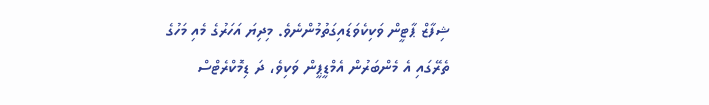ޝިފާޒް ޕާޓީން ވަކިކެވަޑައިގަތުމުންނެވެ. މިދިޔަ އަހަރުގެ މެއި މަހުގެ ތެރޭގައި އެ މެންބަރުން އެމްޑީޕީން ވަކިވެ، ދަ ޑިމޮކްރެޓްސް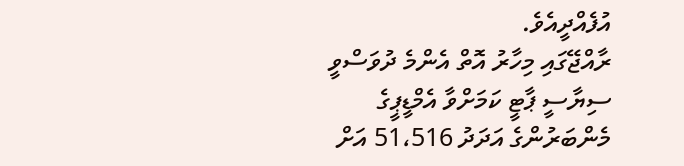އުފެއްދީއެވެ.
ރާއްޖޭގައި މިހާރު އޮތް އެންމެ ދުވަސްވީ ސިޔާސީ ޕާޓީ ކަމަށްވާ އެމްޑީޕީގެ މެންބަރުންގެ އަދަދު 51،516 އަށް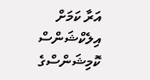އަރާ ކަމަށް އިލެކްޝަންސް ކޮމިޝަންސްގެ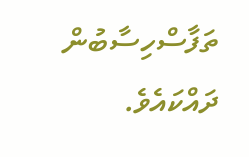ތަފާސްހިސާބުން ދައްކައެވެ.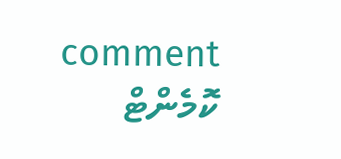comment ކޮމެންޓް